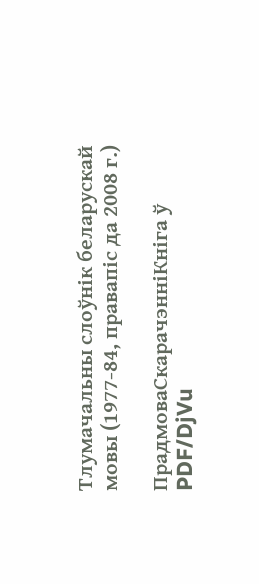Тлумачальны слоўнік беларускай мовы (1977-84, правапіс да 2008 г.)

ПрадмоваСкарачэнніКніга ў PDF/DjVu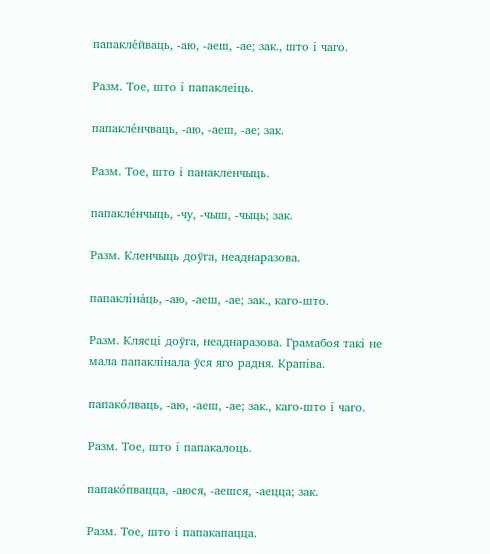папакле́йваць, ‑аю, ‑аеш, ‑ае; зак., што і чаго.

Разм. Тое, што і папаклеіць.

папакле́нчваць, ‑аю, ‑аеш, ‑ае; зак.

Разм. Тое, што і панакленчыць.

папакле́нчыць, ‑чу, ‑чыш, ‑чыць; зак.

Разм. Кленчыць доўга, неаднаразова.

папакліна́ць, ‑аю, ‑аеш, ‑ае; зак., каго-што.

Разм. Клясці доўга, неаднаразова. Грамабоя такі не мала папаклінала ўся яго радня. Крапіва.

папако́лваць, ‑аю, ‑аеш, ‑ае; зак., каго-што і чаго.

Разм. Тое, што і папакалоць.

папако́пвацца, ‑аюся, ‑аешся, ‑аецца; зак.

Разм. Тое, што і папакапацца.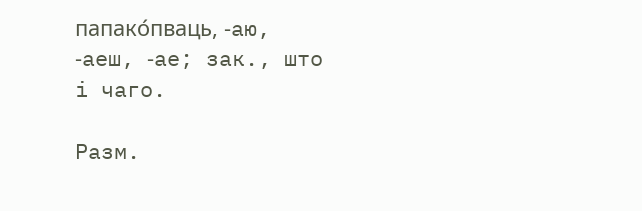папако́пваць, ‑аю, ‑аеш, ‑ае; зак., што і чаго.

Разм.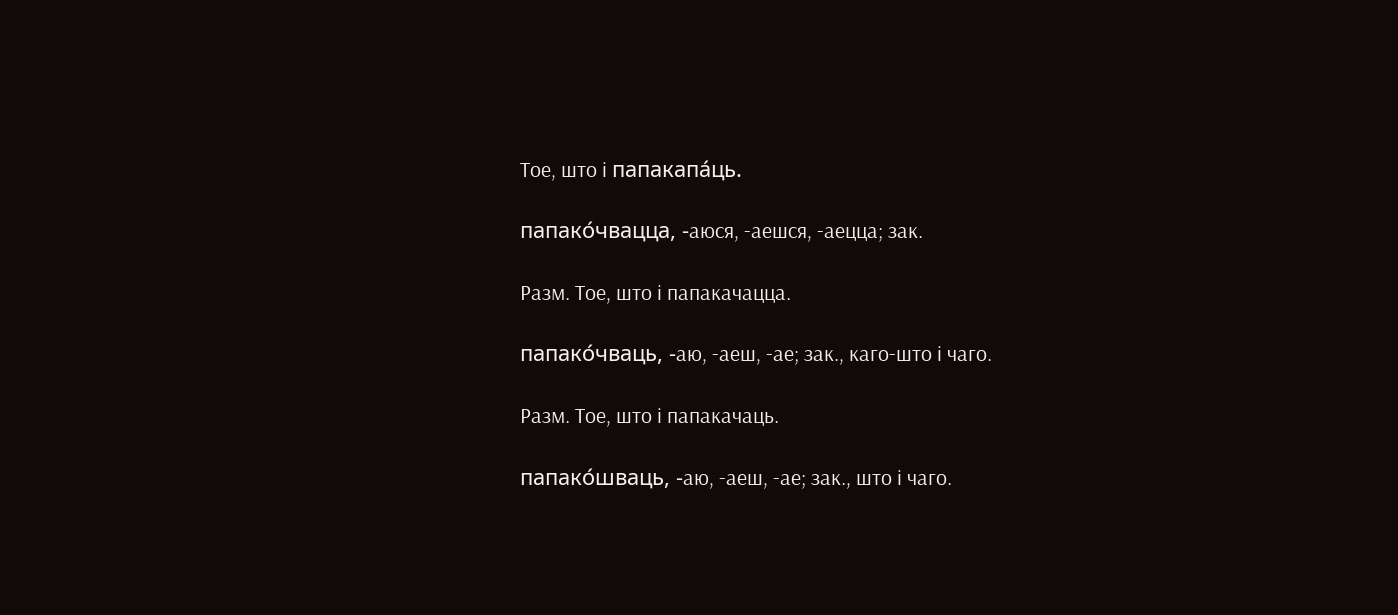Тое, што і папакапа́ць.

папако́чвацца, ‑аюся, ‑аешся, ‑аецца; зак.

Разм. Тое, што і папакачацца.

папако́чваць, ‑аю, ‑аеш, ‑ае; зак., каго-што і чаго.

Разм. Тое, што і папакачаць.

папако́шваць, ‑аю, ‑аеш, ‑ае; зак., што і чаго.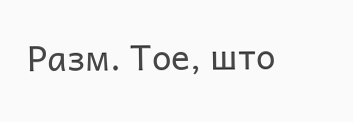Разм. Тое, што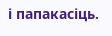і папакасіць.